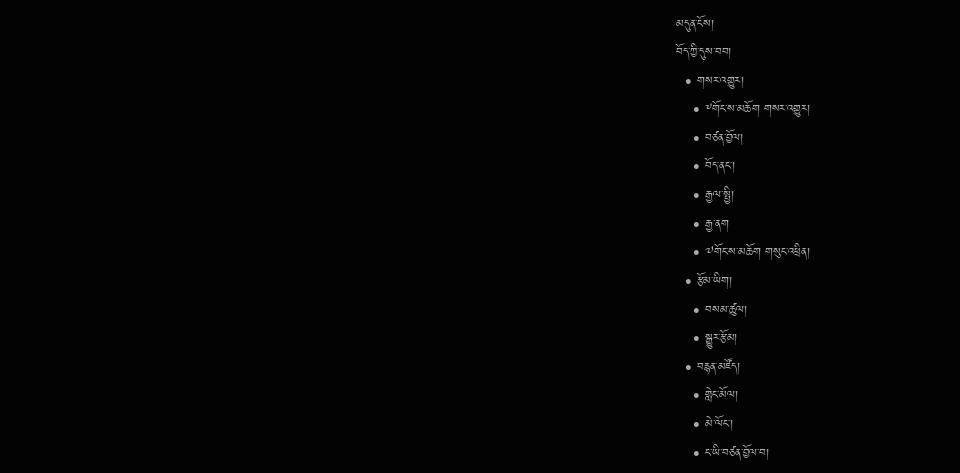མདུན་ངོས།
བོད་ཀྱི་དུས་བབ།
  • གསར་འགྱུར།
    • ༸གོང་ས་མཆོག གསར་འགྱུར།
    • བཙན་བྱོལ།
    • བོད་ནང་།
    • རྒྱལ་སྤྱི།
    • རྒྱ་ནག
    • ༧གོང་ས་མཆོག གསུང་འཕྲིན།
  • རྩོམ་ཡིག།
    • བསམ་ཚུལ།
    • སྒྱུར་རྩོམ།
  • བརྙན་མཛོད།
    • གླེང་མོལ།
    • མེ་ལོང་།
    • ང་ཡི་བཙན་བྱོལ་བ།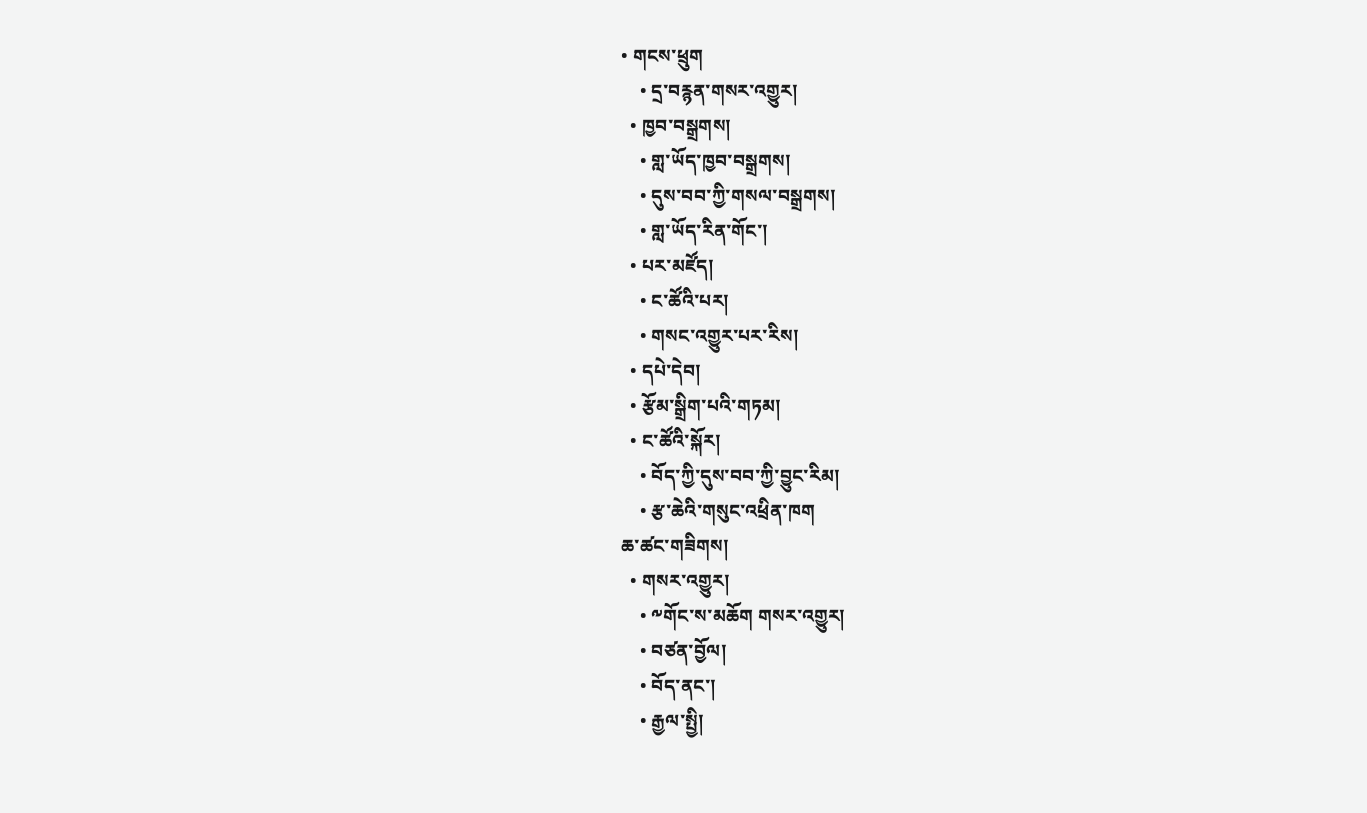• གངས་ཕྲུག
    • དྲ་བརྙན་གསར་འགྱུར།
  • ཁྱབ་བསྒྲགས།
    • གླ་ཡོད་ཁྱབ་བསྒྲགས།
    • དུས་བབ་ཀྱི་གསལ་བསྒྲགས།
    • གླ་ཡོད་རིན་གོང་།
  • པར་མཛོད།
    • ང་ཚོའི་པར།
    • གསང་འགྱུར་པར་རིས།
  • དཔེ་དེབ།
  • རྩོམ་སྒྲིག་པའི་གཏམ།
  • ང་ཚོའི་སྐོར།
    • བོད་ཀྱི་དུས་བབ་ཀྱི་བྱུང་རིམ།
    • རྩ་ཆེའི་གསུང་འཕྲིན་ཁག
ཆ་ཚང་གཟིགས།
  • གསར་འགྱུར།
    • ༸གོང་ས་མཆོག གསར་འགྱུར།
    • བཙན་བྱོལ།
    • བོད་ནང་།
    • རྒྱལ་སྤྱི།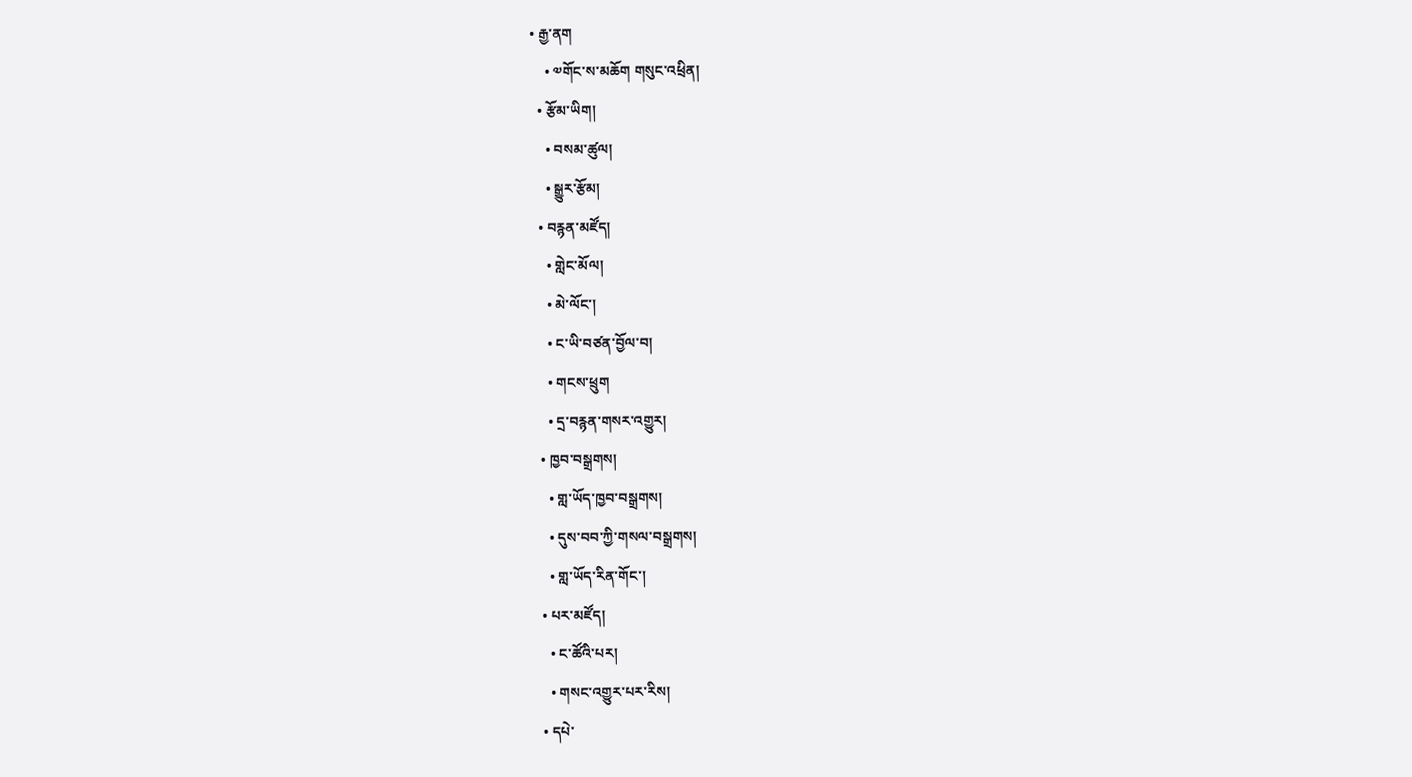• རྒྱ་ནག
    • ༧གོང་ས་མཆོག གསུང་འཕྲིན།
  • རྩོམ་ཡིག།
    • བསམ་ཚུལ།
    • སྒྱུར་རྩོམ།
  • བརྙན་མཛོད།
    • གླེང་མོལ།
    • མེ་ལོང་།
    • ང་ཡི་བཙན་བྱོལ་བ།
    • གངས་ཕྲུག
    • དྲ་བརྙན་གསར་འགྱུར།
  • ཁྱབ་བསྒྲགས།
    • གླ་ཡོད་ཁྱབ་བསྒྲགས།
    • དུས་བབ་ཀྱི་གསལ་བསྒྲགས།
    • གླ་ཡོད་རིན་གོང་།
  • པར་མཛོད།
    • ང་ཚོའི་པར།
    • གསང་འགྱུར་པར་རིས།
  • དཔེ་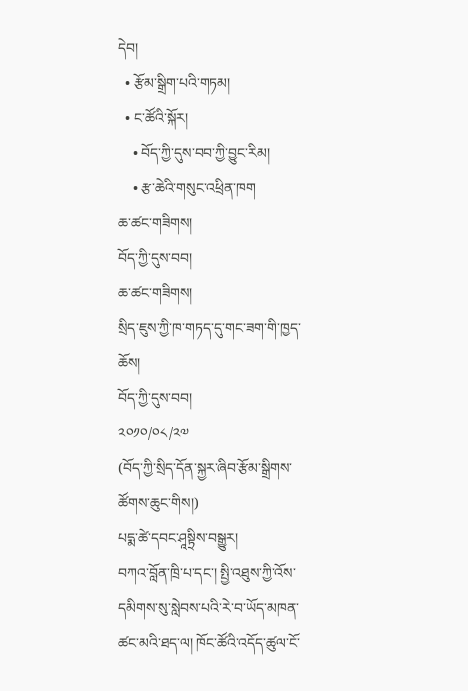དེབ།
  • རྩོམ་སྒྲིག་པའི་གཏམ།
  • ང་ཚོའི་སྐོར།
    • བོད་ཀྱི་དུས་བབ་ཀྱི་བྱུང་རིམ།
    • རྩ་ཆེའི་གསུང་འཕྲིན་ཁག
ཆ་ཚང་གཟིགས།
བོད་ཀྱི་དུས་བབ།
ཆ་ཚང་གཟིགས།
སྲིད་ཇུས་ཀྱི་ཁ་གཏད་དུ་གང་ཟག་གི་ཁྱད་ཆོས།
བོད་ཀྱི་དུས་བབ།
༢༠༡༠/༠༨/༢༧
(བོད་ཀྱི་སྲིད་དོན་སྐྱར་ཞིབ་རྩོམ་སྒྲིགས་ཚོགས་ཆུང་གིས།)
པདྨ་ཚེ་དབང་ཤཱསྟྲིས་བསྒྱུར།
བཀའ་བློན་ཁྲི་པ་དང་། སྤྱི་འཐུས་ཀྱི་འོས་དམིགས་སུ་སླེབས་པའི་རེ་བ་ཡོད་མཁན་ཚང་མའི་ཐད་ལ། ཁོང་ཚོའི་འདོད་ཚུལ་ངོ་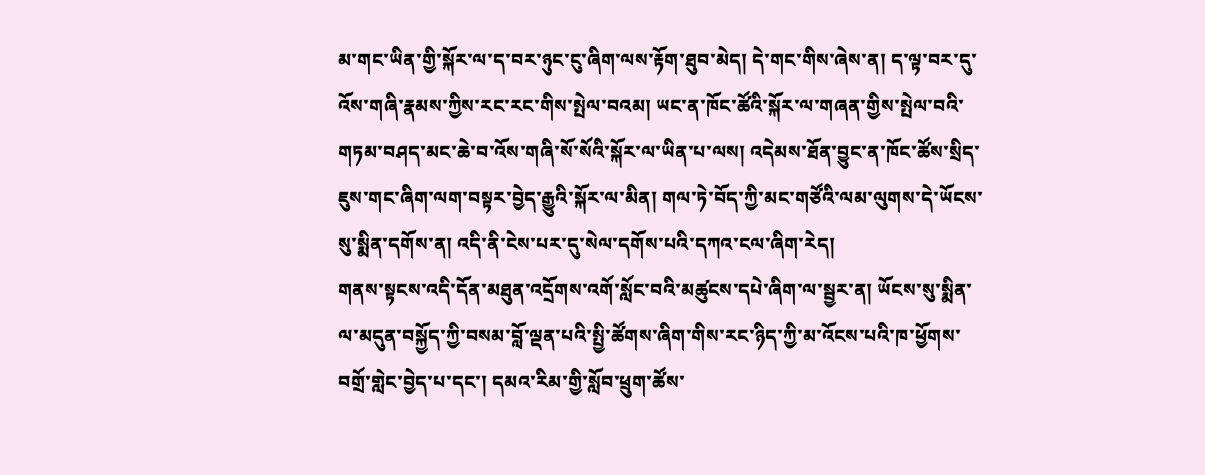མ་གང་ཡིན་གྱི་སྐོར་ལ་ད་བར་ཉུང་ངུ་ཞིག་ལས་རྟོག་ཐུབ་མེད། དེ་གང་གིས་ཞེས་ན། ད་ལྟ་བར་དུ་འོས་གཞི་རྣམས་ཀྱིས་རང་རང་གིས་སྤེལ་བའམ། ཡང་ན་ཁོང་ཚོའི་སྐོར་ལ་གཞན་གྱིས་སྤེལ་བའི་གཏམ་བཤད་མང་ཆེ་བ་འོས་གཞི་སོ་སོའི་སྐོར་ལ་ཡིན་པ་ལས། འདེམས་ཐོན་བྱུང་ན་ཁོང་ཚོས་སྲིད་ཇུས་གང་ཞིག་ལག་བསྟར་བྱེད་རྒྱུའི་སྐོར་ལ་མིན། གལ་ཏེ་བོད་ཀྱི་མང་གཙོའི་ལམ་ལུགས་དེ་ཡོངས་སུ་སྨིན་དགོས་ན། འདི་ནི་ངེས་པར་དུ་སེལ་དགོས་པའི་དཀའ་ངལ་ཞིག་རེད།
གནས་སྟངས་འདི་དོན་མཐུན་འདྲོགས་འགོ་སློང་བའི་མཚུངས་དཔེ་ཞིག་ལ་སྦྱར་ན། ཡོངས་སུ་སྨིན་ལ་མདུན་བསྐྱོད་ཀྱི་བསམ་བློ་ལྡན་པའི་སྤྱི་ཚོགས་ཞིག་གིས་རང་ཉིད་ཀྱི་མ་འོངས་པའི་ཁ་ཕྱོགས་བགྲོ་གླེང་བྱེད་པ་དང་། དམའ་རིམ་གྱི་སློབ་ཕྲུག་ཚོས་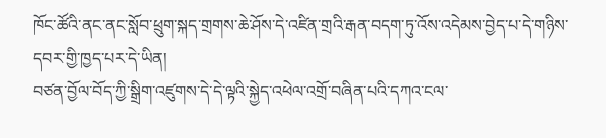ཁོང་ཚོའི་ནང་ནང་སློབ་ཕྲུག་སྐད་གྲགས་ཆེ་ཤོས་དེ་འཛིན་གྲའི་རྒན་བདག་ཏུ་འོས་འདེམས་བྱེད་པ་དེ་གཉིས་དབར་གྱི་ཁྱད་པར་དེ་ཡིན།
བཙན་བྱོལ་བོད་ཀྱི་སྒྲིག་འཛུགས་དེ་དེ་ལྟའི་སྐྱེད་འཕེལ་འགྲོ་བཞིན་པའི་དཀའ་ངལ་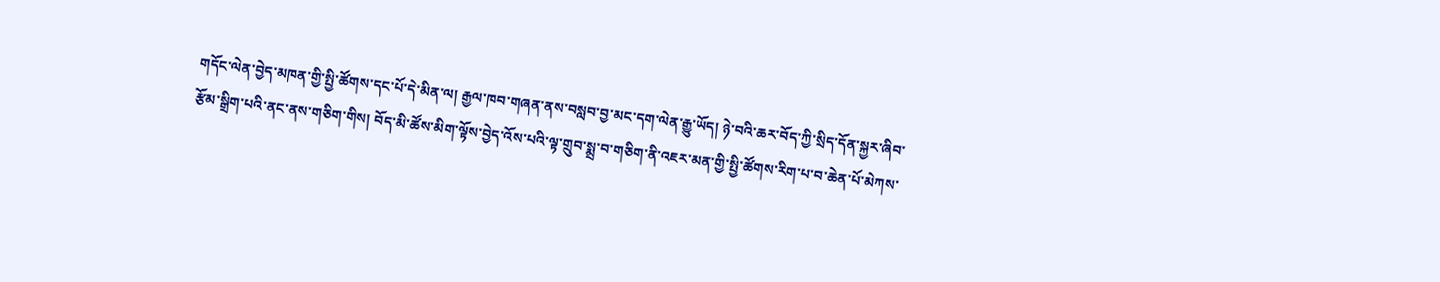གདོང་ལེན་བྱེད་མཁན་གྱི་སྤྱི་ཚོགས་དང་པོ་དེ་མིན་ལ། རྒྱལ་ཁབ་གཞན་ནས་བསླབ་བྱ་མང་དག་ལེན་རྒྱུ་ཡོད། ཉེ་བའི་ཆར་བོད་ཀྱི་སྲིད་དོན་སྐྱར་ཞིབ་རྩོམ་སྒྲིག་པའི་ནང་ནས་གཅིག་གིས། བོད་མི་ཚོས་མིག་ལྟོས་བྱེད་འོས་པའི་ལྟ་གྲུབ་སྨྲ་བ་གཅིག་ནི་འཇར་མན་གྱི་སྤྱི་ཚོགས་རིག་པ་བ་ཆེན་པོ་མེཀས་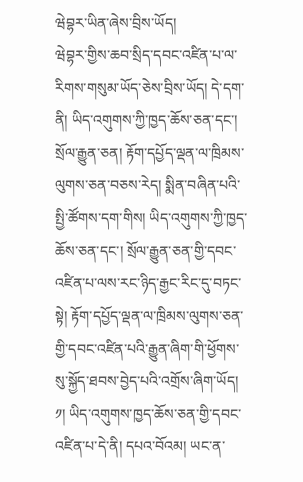ཝེབྷར་ཡིན་ཞེས་བྲིས་ཡོད།
ཝེབྷར་གྱིས་ཆབ་སྲིད་དབང་འཛིན་པ་ལ་རིགས་གསུམ་ཡོད་ཅེས་བྲིས་ཡོད། དེ་དག་ནི། ཡིད་འགུགས་ཀྱི་ཁྱད་ཆོས་ཅན་དང་། སྲོལ་རྒྱུན་ཅན། རྟོག་དཔྱོད་ལྡན་ལ་ཁྲིམས་ལུགས་ཅན་བཅས་རེད། སྨིན་བཞིན་པའི་སྤྱི་ཚོགས་དག་གིས། ཡིད་འགུགས་ཀྱི་ཁྱད་ཆོས་ཅན་དང་། སྲོལ་རྒྱུན་ཅན་གྱི་དབང་འཛིན་པ་ལས་རང་ཉིད་རྒྱང་རིང་དུ་བཏང་སྟེ། རྟོག་དཔྱོད་ལྡན་ལ་ཁྲིམས་ལུགས་ཅན་གྱི་དབང་འཛིན་པའི་རྒྱུན་ཞིག་གི་ཕྱོགས་སུ་སྐྱོད་ཐབས་བྱེད་པའི་འགྲོས་ཞིག་ཡོད།
༡། ཡིད་འགུགས་ཁྱད་ཆོས་ཅན་གྱི་དབང་འཛིན་པ་དེ་ནི། དཔའ་བོའམ། ཡང་ན་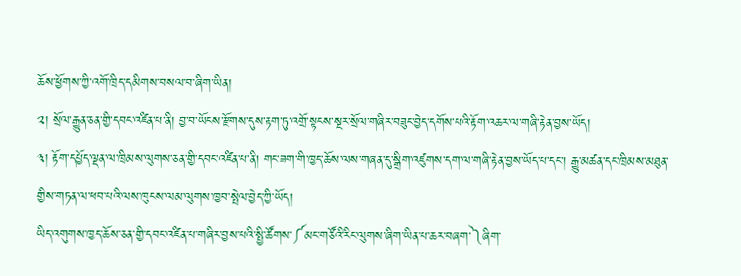ཆོས་ཕྱོགས་ཀྱི་འགོ་ཁྲིད་དམིགས་བསལ་བ་ཞིག་ཡིན།
༢། སྲོལ་རྒྱུན་ཅན་གྱི་དབང་འཛིན་པ་ནི། བྱ་བ་ཡོངས་རྫོགས་དུས་རྟག་ཏུ་འགྲོ་སྟངས་སྔར་སྲོལ་གཞིར་བཟུང་བྱེད་དགོས་པའི་རྟོག་འཆར་ལ་གཞི་རྟེན་བྱས་ཡོད།
༣། རྟོག་དཔྱོད་ལྡན་ལ་ཁྲིམས་ལུགས་ཅན་གྱི་དབང་འཛིན་པ་ནི། གང་ཟག་གི་ཁྱད་ཆོས་ལས་གཞན་དུ་སྒྲིག་འཛུགས་དག་ལ་གཞི་རྟེན་བྱས་ཡོད་པ་དང་། རྒྱུ་མཚན་དང་ཁྲིམས་མཐུན་གྱིས་གཏན་ལ་ཕབ་པའི་ལས་ཁུངས་ལམ་ལུགས་ཁྱབ་སྤེལ་བྱེད་ཀྱི་ཡོད།
ཡིད་འགུགས་ཁྱད་ཆོས་ཅན་གྱི་དབང་འཛིན་པ་གཞིར་བྱས་པའི་སྤྱི་ཚོགས་༼མང་གཙོའི་རིང་ལུགས་ཞིག་ཡིན་པ་ཆར་བཞག་༽ཞིག་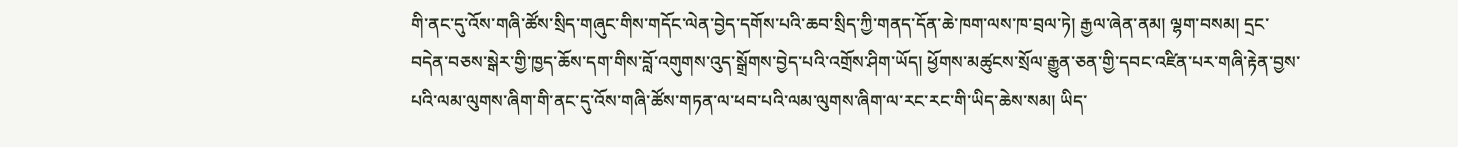གི་ནང་དུ་འོས་གཞི་ཚོས་སྲིད་གཞུང་གིས་གདོང་ལེན་བྱེད་དགོས་པའི་ཆབ་སྲིད་ཀྱི་གནད་དོན་ཆེ་ཁག་ལས་ཁ་བྲལ་ཏེ། རྒྱལ་ཞེན་ནམ། ལྷག་བསམ། དྲང་བདེན་བཅས་སྒེར་གྱི་ཁྱད་ཆོས་དག་གིས་བློ་འགུགས་འུད་སྒྲོགས་བྱེད་པའི་འགྲོས་ཤིག་ཡོད། ཕྱོགས་མཚུངས་སྲོལ་རྒྱུན་ཅན་གྱི་དབང་འཛིན་པར་གཞི་རྟེན་བྱས་པའི་ལམ་ལུགས་ཞིག་གི་ནང་དུ་འོས་གཞི་ཚོས་གཏན་ལ་ཕབ་པའི་ལམ་ལུགས་ཞིག་ལ་རང་རང་གི་ཡིད་ཆེས་སམ། ཡིད་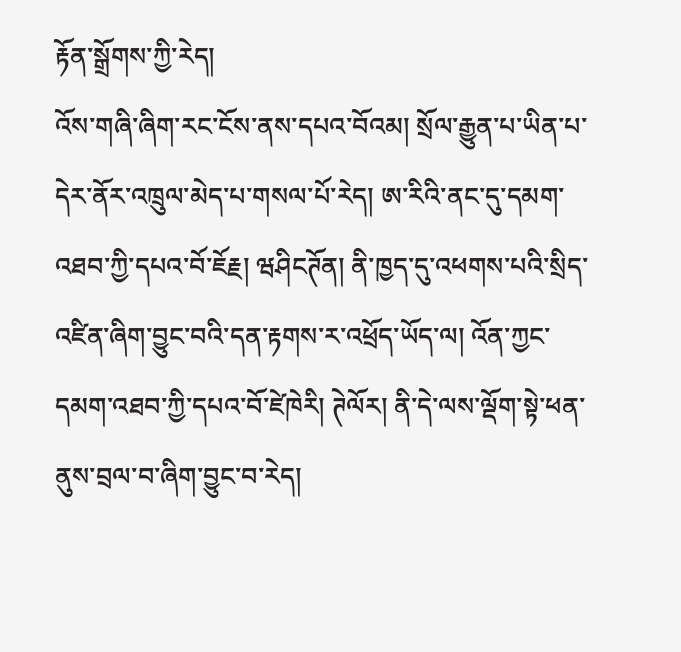རྟོན་སྒྲོགས་ཀྱི་རེད།
འོས་གཞི་ཞིག་རང་ངོས་ནས་དཔའ་བོའམ། སྲོལ་རྒྱུན་པ་ཡིན་པ་དེར་ནོར་འཁྲུལ་མེད་པ་གསལ་པོ་རེད། ཨ་རིའི་ནང་དུ་དམག་འཐབ་ཀྱི་དཔའ་བོ་ཇོརྗ། ཝཤིངཊོན། ནི་ཁྱད་དུ་འཕགས་པའི་སྲིད་འཛིན་ཞིག་བྱུང་བའི་དན་རྟགས་ར་འཕྲོད་ཡོད་ལ། འོན་ཀྱང་དམག་འཐབ་ཀྱི་དཔའ་བོ་ཛེཁེརི། ཊེལོར། ནི་དེ་ལས་ལྡོག་སྟེ་ཕན་ནུས་བྲལ་བ་ཞིག་བྱུང་བ་རེད།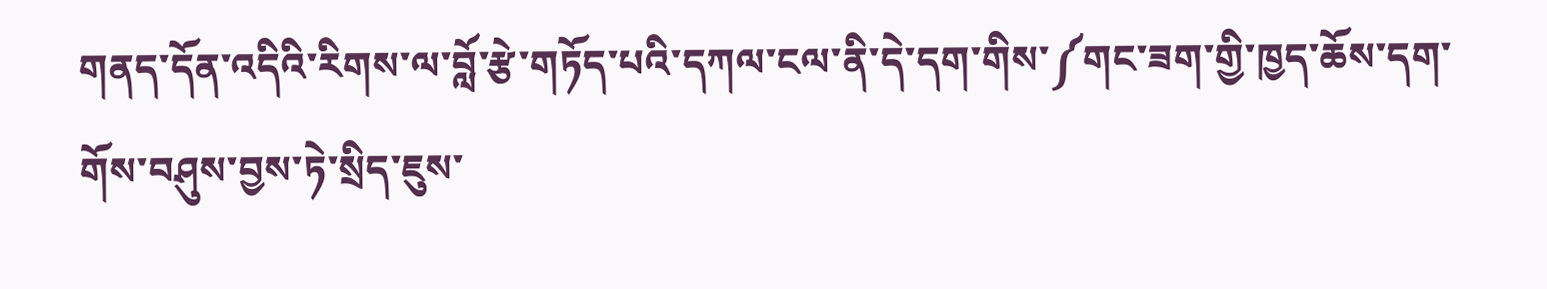གནད་དོན་འདིའི་རིགས་ལ་བློ་རྩེ་གཏོད་པའི་དཀལ་ངལ་ནི་དེ་དག་གིས་༼གང་ཟག་གྱི་ཁྱད་ཆོས་དག་གོས་བཤུས་བྱས་ཏེ་སྲིད་ཇུས་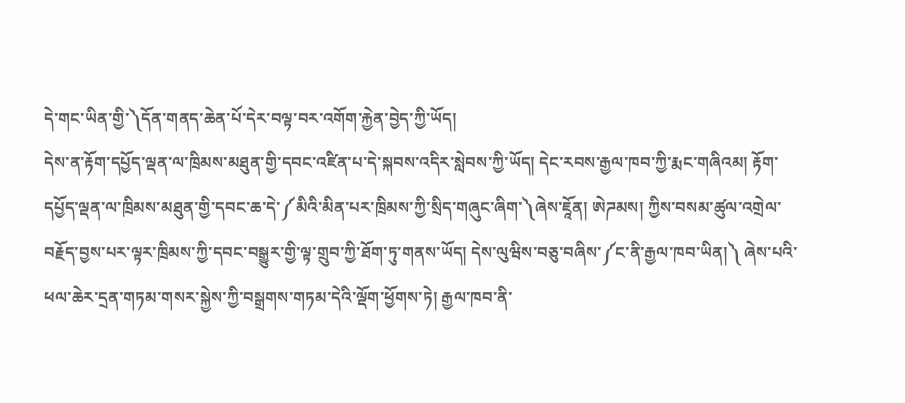དེ་གང་ཡིན་གྱི་༽དོན་གནད་ཆེན་པོ་དེར་བལྟ་བར་འགོག་རྐྱེན་བྱེད་ཀྱི་ཡོད།
དེས་ན་རྟོག་དཔྱོད་ལྡན་ལ་ཁྲིམས་མཐུན་གྱི་དབང་འཛིན་པ་དེ་སྐབས་འདིར་སླེབས་ཀྱི་ཡོད། དེང་རབས་རྒྱལ་ཁབ་ཀྱི་རྨང་གཞིའམ། རྟོག་དཔྱོད་ལྡན་ལ་ཁྲིམས་མཐུན་གྱི་དབང་ཆ་དེ་༼མིའི་མིན་པར་ཁྲིམས་ཀྱི་སྲིད་གཞུང་ཞིག་༽ཞེས་ཇཱོན། ཨེཌམས། ཀྱིས་བསམ་ཚུལ་འགྲེལ་བརྗོད་བྱས་པར་ལྟར་ཁྲིམས་ཀྱི་དབང་བསྒྱུར་གྱི་ལྟ་གྲུབ་ཀྱི་ཐོག་ཏུ་གནས་ཡོད། དེས་ལུཝིས་བཅུ་བཞིས་༼ང་ནི་རྒྱལ་ཁབ་ཡིན།༽ ཞེས་པའི་ཕལ་ཆེར་དྲན་གཏམ་གསར་སྐྱེས་ཀྱི་བསྒྲགས་གཏམ་དེའི་ལྡོག་ཕྱོགས་ཏེ། རྒྱལ་ཁབ་ནི་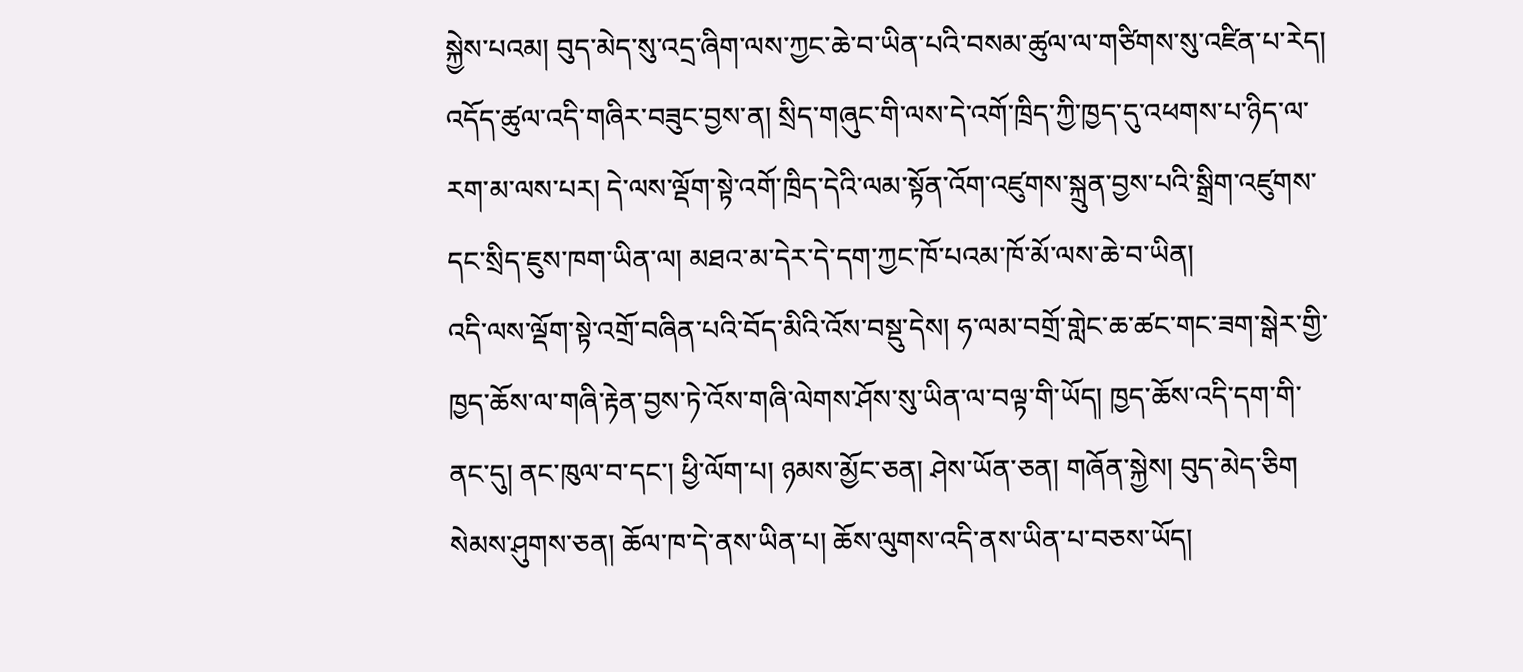སྐྱེས་པའམ། བུད་མེད་སུ་འདྲ་ཞིག་ལས་ཀྱང་ཆེ་བ་ཡིན་པའི་བསམ་ཚུལ་ལ་གཙིགས་སུ་འཛིན་པ་རེད།
འདོད་ཚུལ་འདི་གཞིར་བཟུང་བྱས་ན། སྲིད་གཞུང་གི་ལས་དེ་འགོ་ཁྲིད་ཀྱི་ཁྱད་དུ་འཕགས་པ་ཉིད་ལ་རག་མ་ལས་པར། དེ་ལས་ལྡོག་སྟེ་འགོ་ཁྲིད་དེའི་ལམ་སྟོན་འོག་འཛུགས་སྐྲུན་བྱས་པའི་སྒྲིག་འཛུགས་དང་སྲིད་ཇུས་ཁག་ཡིན་ལ། མཐའ་མ་དེར་དེ་དག་ཀྱང་ཁོ་པའམ་ཁོ་མོ་ལས་ཆེ་བ་ཡིན།
འདི་ལས་ལྡོག་སྟེ་འགྲོ་བཞིན་པའི་བོད་མིའི་འོས་བསྡུ་དེས། ཧ་ལམ་བགྲོ་གླེང་ཆ་ཚང་གང་ཟག་སྒེར་གྱི་ཁྱད་ཆོས་ལ་གཞི་རྟེན་བྱས་ཏེ་འོས་གཞི་ལེགས་ཤོས་སུ་ཡིན་ལ་བལྟ་གི་ཡོད། ཁྱད་ཆོས་འདི་དག་གི་ནང་དུ། ནང་ཁུལ་བ་དང་། ཕྱི་ལོག་པ། ཉམས་མྱོང་ཅན། ཤེས་ཡོན་ཅན། གཞོན་སྐྱེས། བུད་མེད་ཅིག སེམས་ཤུགས་ཅན། ཆོལ་ཁ་དེ་ནས་ཡིན་པ། ཆོས་ལུགས་འདི་ནས་ཡིན་པ་བཅས་ཡོད།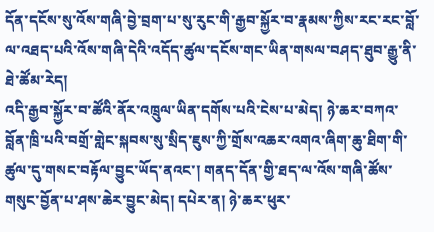དོན་དངོས་སུ་འོས་གཞི་བྱེ་བྲག་པ་སུ་རུང་གི་རྒྱབ་སྐྱོར་བ་རྣམས་ཀྱིས་རང་རང་བློ་ལ་འཐད་པའི་འོས་གཞི་དེའི་འདོད་ཚུལ་དངོས་གང་ཡིན་གསལ་བཤད་ཐུབ་རྒྱུ་ནི་ཐེ་ཚོམ་རེད།
འདི་རྒྱབ་སྐྱོར་བ་ཚོའི་ནོར་འཁྲུལ་ཡིན་དགོས་པའི་ངེས་པ་མེད། ཉེ་ཆར་བཀའ་བློན་ཁྲི་པའི་བགྲོ་གླེང་སྐབས་སུ་སྲིད་ཇུས་ཀྱི་གྲོས་འཆར་འགའ་ཞིག་ཆུ་ཐིག་གི་ཚུལ་དུ་གསང་བརྟོལ་བྱུང་ཡོད་ནའང་། གནད་དོན་གྱི་ཐད་ལ་འོས་གཞི་ཚོས་གསུང་བྱོན་པ་ཤས་ཆེར་བྱུང་མེད། དཔེར་ན། ཉེ་ཆར་ཕུར་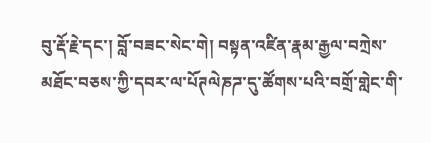བུ་རྡོ་རྗེ་དང་། བློ་བཟང་སེང་གེ། བསྟན་འཛིན་རྣམ་རྒྱལ་བཀྲེས་མཐོང་བཅས་ཀྱི་དབར་ལ་པོཊལེཎཌ་དུ་ཚོགས་པའི་བགྲོ་གླེང་གི་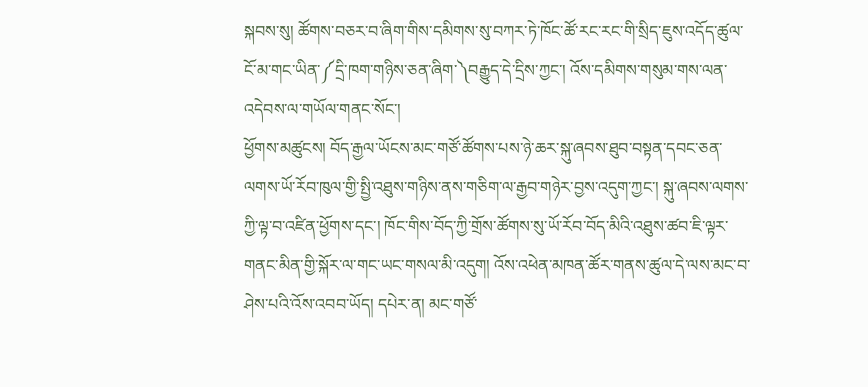སྐབས་སུ། ཚོགས་བཅར་བ་ཞིག་གིས་དམིགས་སུ་བཀར་ཏེ་ཁོང་ཚོ་རང་རང་གི་སྲིད་ཇུས་འདོད་ཚུལ་ངོ་མ་གང་ཡིན་༼དྲི་ཁག་གཉིས་ཅན་ཞིག་༽བརྒྱུད་དེ་དྲིས་ཀྱང་། འོས་དམིགས་གསུམ་གས་ལན་འདེབས་ལ་གཡོལ་གནང་སོང་།
ཕྱོགས་མཚུངས། བོད་རྒྱལ་ཡོངས་མང་གཙོ་ཚོགས་པས་ཉེ་ཆར་སྐུ་ཞབས་ཐུབ་བསྟན་དབང་ཅན་ལགས་ཡོ་རོབ་ཁུལ་གྱི་སྤྱི་འཐུས་གཉིས་ནས་གཅིག་ལ་རྒྱབ་གཉེར་བྱས་འདུག་ཀྱང་། སྐུ་ཞབས་ལགས་ཀྱི་ལྟ་བ་འཛིན་ཕྱོགས་དང་། ཁོང་གིས་བོད་ཀྱི་གྲོས་ཚོགས་སུ་ཡོ་རོབ་བོད་མིའི་འཐུས་ཚབ་ཇི་ལྟར་གནང་མིན་གྱི་སྐོར་ལ་གང་ཡང་གསལ་མི་འདུག། འོས་འཕེན་མཁན་ཚོར་གནས་ཚུལ་དེ་ལས་མང་བ་ཤེས་པའི་འོས་འབབ་ཡོད། དཔེར་ན། མང་གཙོ་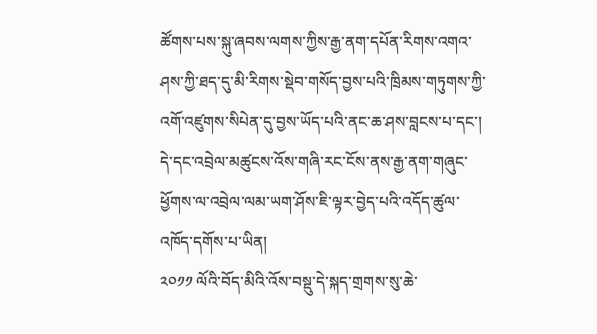ཚོགས་པས་སྐུ་ཞབས་ལགས་ཀྱིས་རྒྱ་ནག་དཔོན་རིགས་འགའ་ཤས་ཀྱི་ཐད་དུ་མི་རིགས་སྡེབ་གསོད་བྱས་པའི་ཁྲིམས་གཏུགས་ཀྱི་འགོ་འཛུགས་སིཔེན་དུ་བྱས་ཡོད་པའི་ནང་ཆ་ཤས་བླངས་པ་དང་། དེ་དང་འབྲེལ་མཚུངས་འོས་གཞི་རང་ངོས་ནས་རྒྱ་ནག་གཞུང་ཕྱོགས་ལ་འབྲེལ་ལམ་ཡག་ཤོས་ཇི་ལྟར་བྱེད་པའི་འདོད་ཚུལ་འཁོད་དགོས་པ་ཡིན།
༢༠༡༡ ལོའི་བོད་མིའི་འོས་བསྡུ་དེ་སྐད་གྲགས་སུ་ཆེ་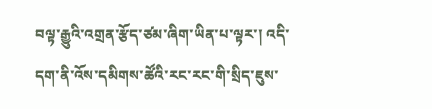བལྟ་རྒྱུའི་འགྲན་རྩོད་ཙམ་ཞིག་ཡིན་པ་ལྟར་། འདི་དག་ནི་འོས་དམིགས་ཚོའི་རང་རང་གི་སྲིད་ཇུས་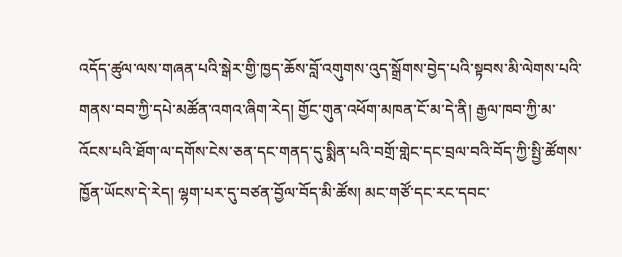འདོད་ཚུལ་ལས་གཞན་པའི་སྒེར་གྱི་ཁྱད་ཆོས་བློ་འགུགས་འུད་སྒྲོགས་བྱེད་པའི་སྟབས་མི་ལེགས་པའི་གནས་བབ་ཀྱི་དཔེ་མཚོན་འགའ་ཞིག་རེད། གྱོང་གུན་འཕོག་མཁན་ངོ་མ་དེ་ནི། རྒྱལ་ཁབ་ཀྱི་མ་འོངས་པའི་ཐོག་ལ་དགོས་ངེས་ཅན་དང་གནད་དུ་སྨིན་པའི་བགྲོ་གླེང་དང་བྲལ་བའི་བོད་ཀྱི་སྤྱི་ཚོགས་ཁྱོན་ཡོངས་དེ་རེད། ལྷག་པར་དུ་བཙན་བྱོལ་བོད་མི་ཚོས། མང་གཙོ་དང་རང་དབང་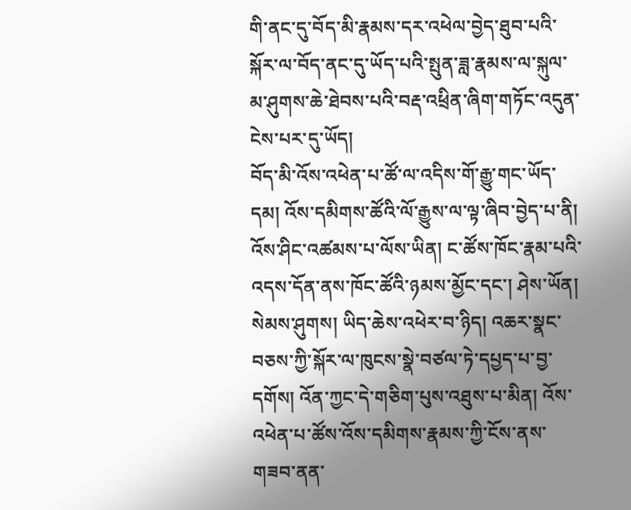གི་ནང་དུ་བོད་མི་རྣམས་དར་འཕེལ་བྱེད་ཐུབ་པའི་སྐོར་ལ་བོད་ནང་དུ་ཡོད་པའི་སྤུན་ཟླ་རྣམས་ལ་སྐུལ་མ་ཤུགས་ཆེ་ཐེབས་པའི་བརྡ་འཕྲིན་ཞིག་གཏོང་འདུན་ངེས་པར་དུ་ཡོད།
བོད་མི་འོས་འཕེན་པ་ཚོ་ལ་འདིས་གོ་རྒྱུ་གང་ཡོད་དམ། འོས་དམིགས་ཚོའི་ལོ་རྒྱུས་ལ་ལྟ་ཞིབ་བྱེད་པ་ནི། འོས་ཤིང་འཚམས་པ་ལོས་ཡིན། ང་ཚོས་ཁོང་རྣམ་པའི་འདས་དོན་ནས་ཁོང་ཚོའི་ཉམས་མྱོང་དང་། ཤེས་ཡོན། སེམས་ཤུགས། ཡིད་ཆེས་འཕེར་བ་ཉིད། འཆར་སྣང་བཅས་ཀྱི་སྐོར་ལ་ཁུངས་སྣེ་བཙལ་ཏེ་དཔྱད་པ་བྱ་དགོས། འོན་ཀྱང་དེ་གཅིག་པུས་འཐུས་པ་མིན། འོས་འཕེན་པ་ཚོས་འོས་དམིགས་རྣམས་ཀྱི་ངོས་ནས་གཟབ་ནན་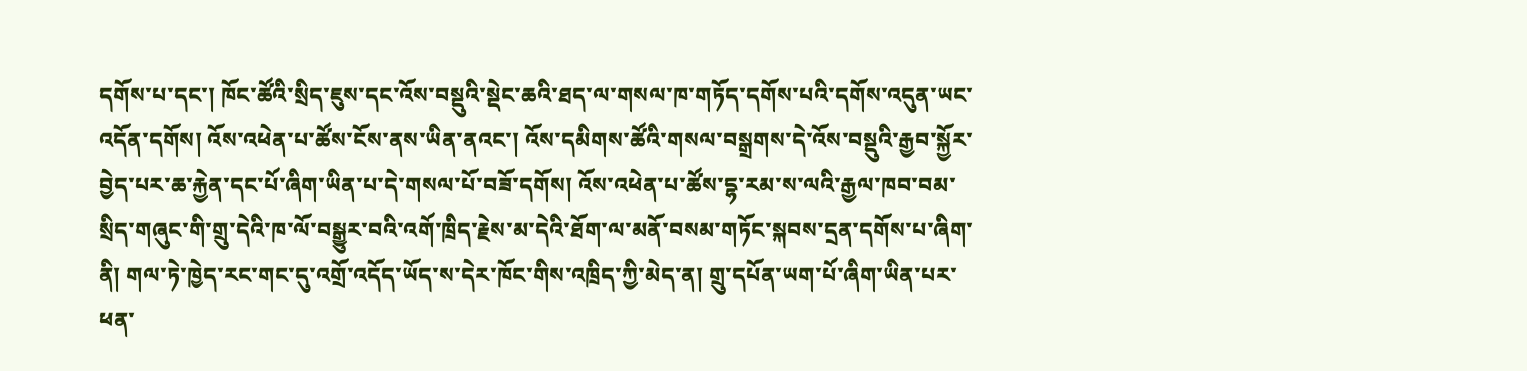དགོས་པ་དང་། ཁོང་ཚོའི་སྲིད་ཇུས་དང་འོས་བསྡུའི་སྡེང་ཆའི་ཐད་ལ་གསལ་ཁ་གཏོད་དགོས་པའི་དགོས་འདུན་ཡང་འདོན་དགོས། འོས་འཕེན་པ་ཚོས་ངོས་ནས་ཡིན་ནའང་། འོས་དམིགས་ཚོའི་གསལ་བསྒྲགས་དེ་འོས་བསྡུའི་རྒྱབ་སྐྱོར་བྱེད་པར་ཆ་རྐྱེན་དང་པོ་ཞིག་ཡིན་པ་དེ་གསལ་པོ་བཟོ་དགོས། འོས་འཕེན་པ་ཚོས་དྷ་རམ་ས་ལའི་རྒྱལ་ཁབ་བམ་སྲིད་གཞུང་གི་གྲུ་དེའི་ཁ་ལོ་བསྒྱུར་བའི་འགོ་ཁྲིད་རྗེས་མ་དེའི་ཐོག་ལ་མནོ་བསམ་གཏོང་སྐབས་དྲན་དགོས་པ་ཞིག་ནི། གལ་ཏེ་ཁྱེད་རང་གང་དུ་འགྲོ་འདོད་ཡོད་ས་དེར་ཁོང་གིས་འཁྲིད་ཀྱི་མེད་ན། གྲུ་དཔོན་ཡག་པོ་ཞིག་ཡིན་པར་ཕན་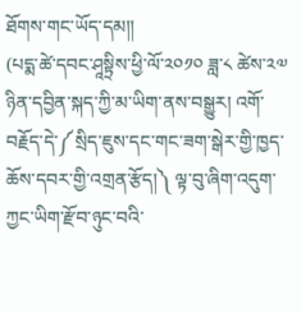ཐོགས་གང་ཡོད་དམ།།
(པདྨ་ཚེ་དབང་ཤཱསྟྲིས་ཕྱི་ལོ་༢༠༡༠ ཟླ་༨ ཚེས་༢༧ ཉིན་དབྱིན་སྐད་ཀྱི་མ་ཡིག་ནས་བསྒྱུར། འགོ་བརྗོད་དེ་༼སྲིད་ཇུས་དང་གང་ཟག་སྒེར་གྱི་ཁྱད་ཆོས་དབར་གྱི་འགྲན་རྩོད།༽ ལྟ་བུ་ཞིག་འདུག་ཀྱང་ཡིག་རྫོབ་ཉུང་བའི་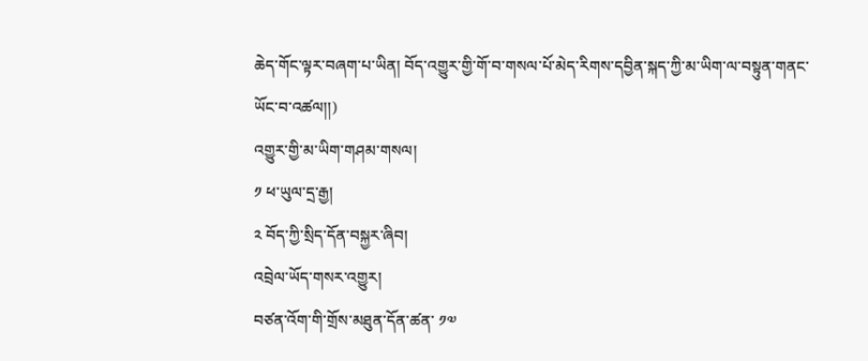ཆེད་གོང་ལྟར་བཞག་པ་ཡིན། བོད་འགྱུར་གྱི་གོ་བ་གསལ་པོ་མེད་རིགས་དབྱིན་སྐད་ཀྱི་མ་ཡིག་ལ་བསྟུན་གནང་ཡོང་བ་འཚལ།།)
འགྱུར་གྱི་མ་ཡིག་གཤམ་གསལ།
༡ ཕ་ཡུལ་དྲ་རྒྱ།
༢ བོད་ཀྱི་སྲིད་དོན་བསྐྱར་ཞིབ།
འབྲེལ་ཡོད་གསར་འགྱུར།
བཙན་འོག་གི་གྲོས་མཐུན་དོན་ཚན་ ༡༧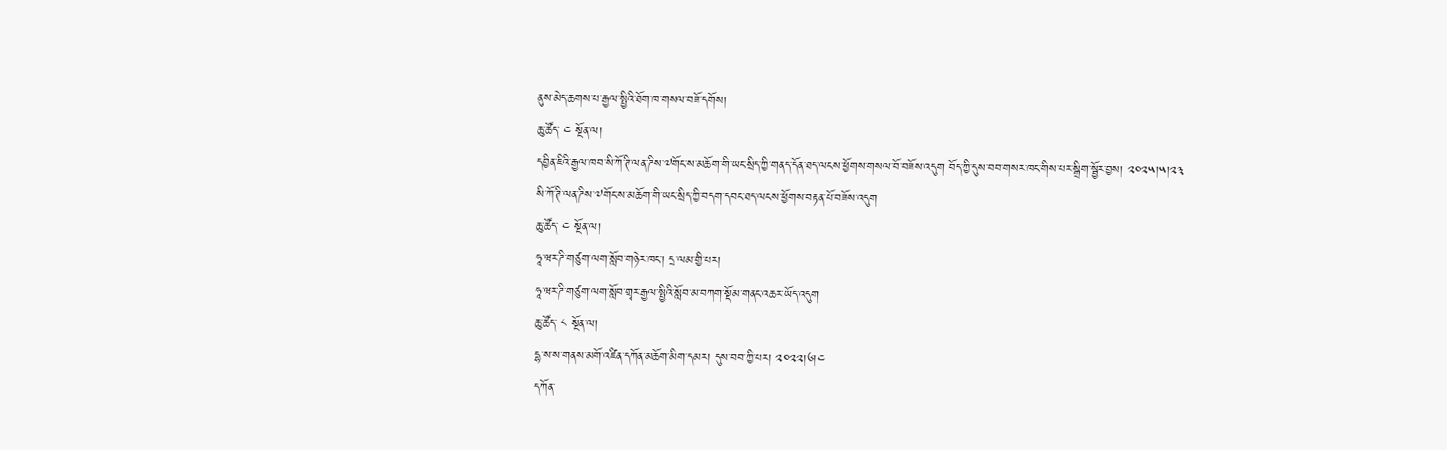ནུས་མེད་ཆགས་པ་རྒྱལ་སྤྱིའི་ཐོག་ཁ་གསལ་བཟོ་དགོས།
ཆུ་ཚོད་ ༤ སྔོན་ལ།
དབྱིན་ཇིའི་རྒྱལ་ཁབ་སི་ཀོ་ཊི་ལན་ཌིས་༧གོང་ས་མཆོག་གི་ཡང་སྲིད་ཀྱི་གནད་དོན་ཐད་ལངས་ཕྱོགས་གསལ་བོ་བཟོས་འདུག བོད་ཀྱི་དུས་བབ་གསར་ཁང་གིས་པར་སྒྲིག་སྦྱོར་བྱས། ༢༠༢༥།༥།༢༣
སི་ཀོ་ཊི་ལན་ཌིས་༧གོང་ས་མཆོག་གི་ཡང་སྲིད་ཀྱི་བདག་དབང་ཐད་ལངས་ཕྱོགས་བརྟན་པོ་བཟོས་འདུག
ཆུ་ཚོད་ ༤ སྔོན་ལ།
ཧཱ་ཝར་ཌི་གཙུག་ལག་སློབ་གཉེར་ཁང་། དྲ་ལམ་གྱི་པར།
ཧཱ་ཝར་ཌི་གཙུག་ལག་སློབ་གྲྭར་རྒྱལ་སྤྱིའི་སློབ་མ་བཀག་སྡོམ་གནང་འཆར་ཡོད་འདུག
ཆུ་ཚོད་ ༨ སྔོན་ལ།
དྷ་ས་ས་གནས་མགོ་འཛིན་དཀོན་མཆོག་མིག་དམར། དུས་བབ་ཀྱི་པར། ༢༠༢༢།༦།༤
དཀོན་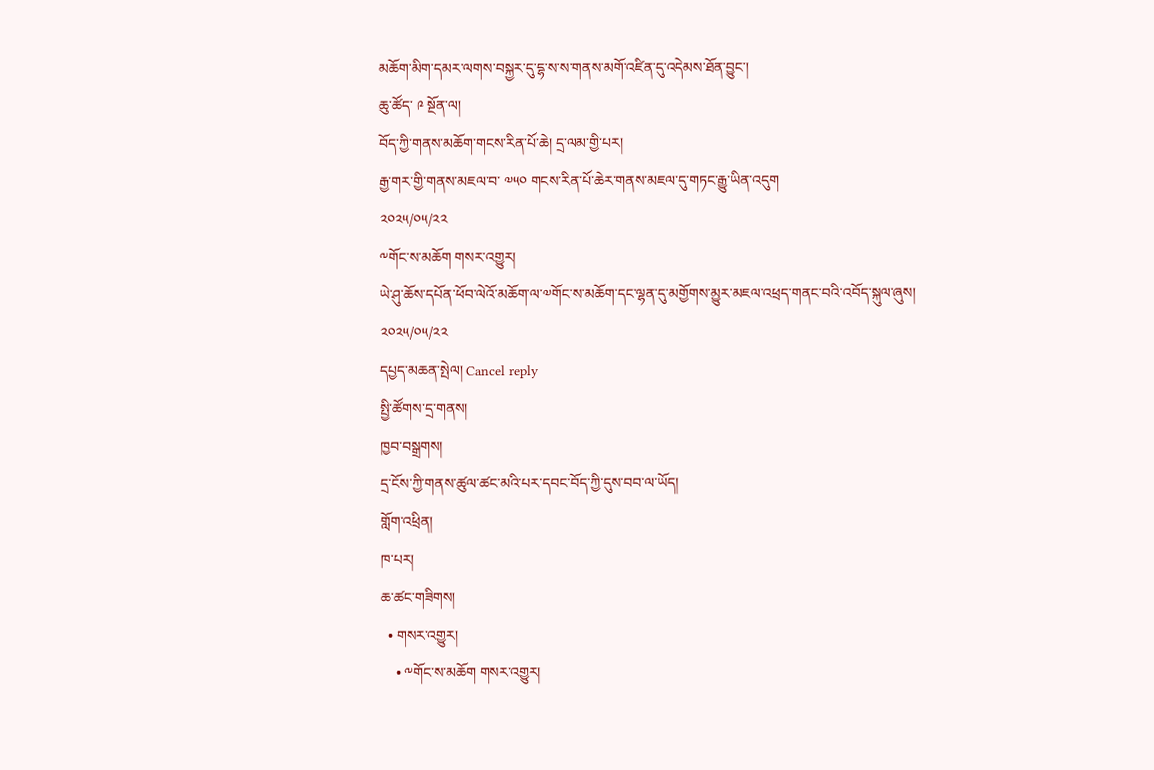མཆོག་མིག་དམར་ལགས་བསྐྱར་དུ་དྷ་ས་ས་གནས་མགོ་འཛིན་དུ་འདེམས་ཐོན་བྱུང་།
ཆུ་ཚོད་ ༩ སྔོན་ལ།
བོད་ཀྱི་གནས་མཆོག་གངས་རིན་པོ་ཆེ། དྲ་ལམ་གྱི་པར།
རྒྱ་གར་གྱི་གནས་མཇལ་བ་ ༧༥༠ གངས་རིན་པོ་ཆེར་གནས་མཇལ་དུ་གཏང་རྒྱུ་ཡིན་འདུག
༢༠༢༥/༠༥/༢༢
༸གོང་ས་མཆོག གསར་འགྱུར།
ཡེ་ཤུ་ཆོས་དཔོན་ཕོབ་ལེའོ་མཆོག་ལ་༧གོང་ས་མཆོག་དང་ལྷན་དུ་མགྱོགས་མྱུར་མཇལ་འཕྲད་གནང་བའི་འབོད་སྐུལ་ཞུས།
༢༠༢༥/༠༥/༢༢
དཔྱད་མཆན་སྤེལ། Cancel reply
སྤྱི་ཚོགས་དྲ་གནས།
ཁྱབ་བསྒྲགས།
དྲ་ངོས་ཀྱི་གནས་ཚུལ་ཚང་མའི་པར་དབང་བོད་ཀྱི་དུས་བབ་ལ་ཡོད།
གློག་འཕྲིན།
ཁ་པར།
ཆ་ཚང་གཟིགས།
  • གསར་འགྱུར།
    • ༸གོང་ས་མཆོག གསར་འགྱུར།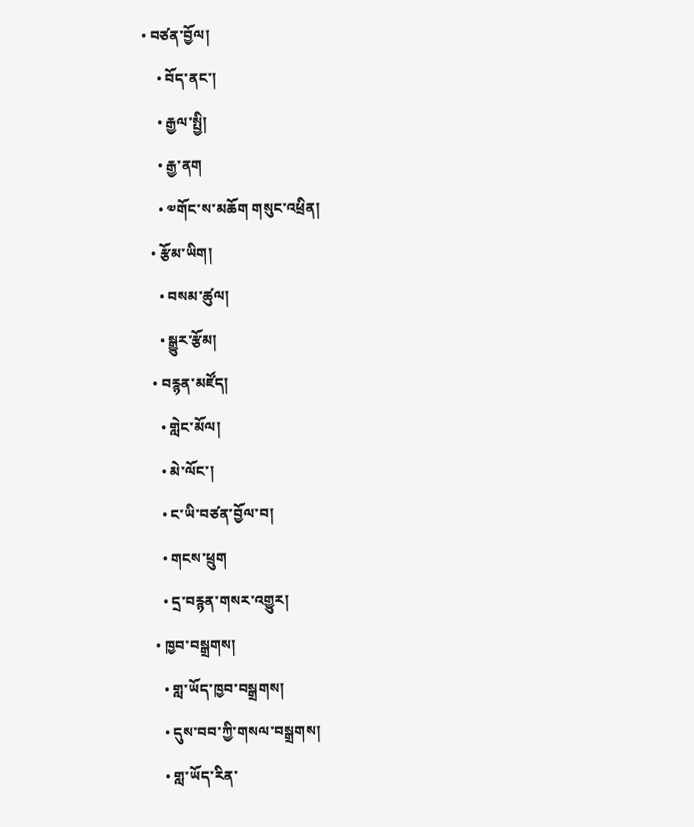• བཙན་བྱོལ།
    • བོད་ནང་།
    • རྒྱལ་སྤྱི།
    • རྒྱ་ནག
    • ༧གོང་ས་མཆོག གསུང་འཕྲིན།
  • རྩོམ་ཡིག།
    • བསམ་ཚུལ།
    • སྒྱུར་རྩོམ།
  • བརྙན་མཛོད།
    • གླེང་མོལ།
    • མེ་ལོང་།
    • ང་ཡི་བཙན་བྱོལ་བ།
    • གངས་ཕྲུག
    • དྲ་བརྙན་གསར་འགྱུར།
  • ཁྱབ་བསྒྲགས།
    • གླ་ཡོད་ཁྱབ་བསྒྲགས།
    • དུས་བབ་ཀྱི་གསལ་བསྒྲགས།
    • གླ་ཡོད་རིན་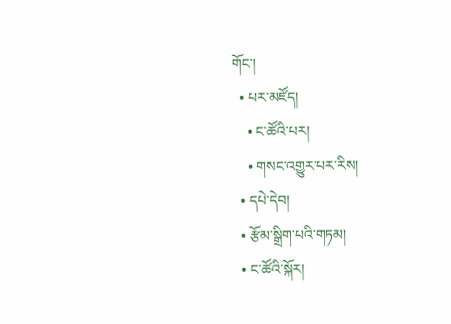གོང་།
  • པར་མཛོད།
    • ང་ཚོའི་པར།
    • གསང་འགྱུར་པར་རིས།
  • དཔེ་དེབ།
  • རྩོམ་སྒྲིག་པའི་གཏམ།
  • ང་ཚོའི་སྐོར།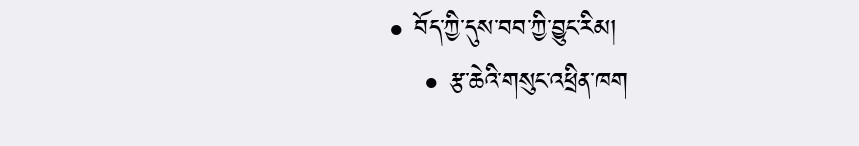• བོད་ཀྱི་དུས་བབ་ཀྱི་བྱུང་རིམ།
    • རྩ་ཆེའི་གསུང་འཕྲིན་ཁག